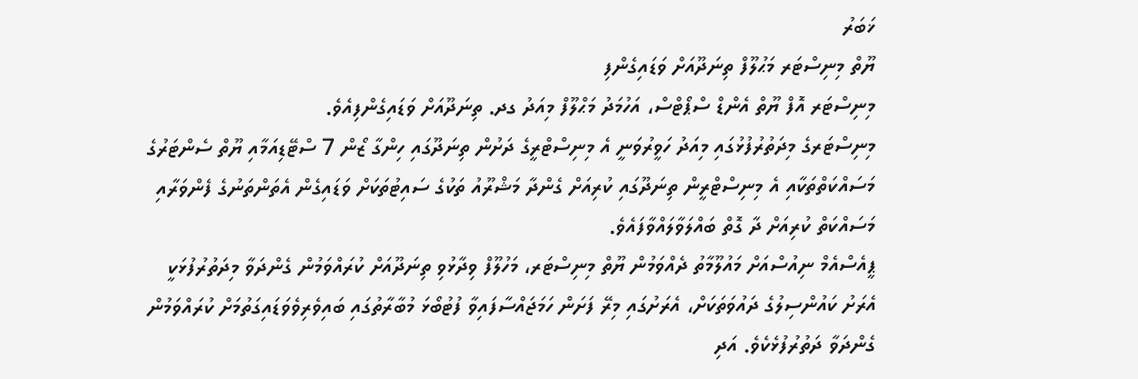ޚަބަރު
ޔޫތް މިނިސްޓަރ މަޙުލޫފް ތިނަދޫއަށް ވަޑައިގެންފި
މިނިސްޓަރ އޮފް ޔޫތް އެންޑް ސްޕޯޓްސް، އަހުމަދު މަޙްލޫފް މިއަދު ގދ. ތިނަދޫއަށް ވަޑައިގެންފިއެވެ.
މިނިސްޓަރގެ މިދަތުރުފުޅުގައި މިއަދު ހަވީރުވަނީ އެ މިނިސްޓްރީގެ ދަށުން ތިނަދޫގައި ހިންގާ ޒޯން 7 ސްޓޭޑިއަމާއި ޔޫތް ސެންޓަރުގެ މަސައްކަތްތަކާއި އެ މިނިސްޓްރީން ތިނަދޫގައި ކުރިއަށް ގެންދާ މަޝްރޫއު ތަކުގެ ސައިޓުތަކަށް ވަޑައިގެން އެތަންތަނުގެ ފެންވަރާއި މަސައްކަތް ކުރިއަށް ދާ ގޮތް ބައްލަވާލައްވާފައެވެ.
ޕީއެސްއެމް ނިއުސްއަށް މައުލޫމާތު ދެއްވަމުން ޔޫތް މިނިސްޓަރ، މަހުލޫފް ވިދާޅުވި ތިނަދޫއަށް ކުރައްވަމުން ގެންދަވާ މިދަތުރުފުޅަކީ އެރަށު ކައުންސިލުގެ ދައުވަތަކަށް، އެރަށުގައި މިރޭ ފަށަން ހަމަޖައްސާފައިވާ ފުޓުބޯޅަ މުބާރާތުގައި ބައިވެރިވެވަޑައިގަތުމަށް ކުރައްވަމުން ގެންދަވާ ދަތުރުފުޅެކެވެ. އަދި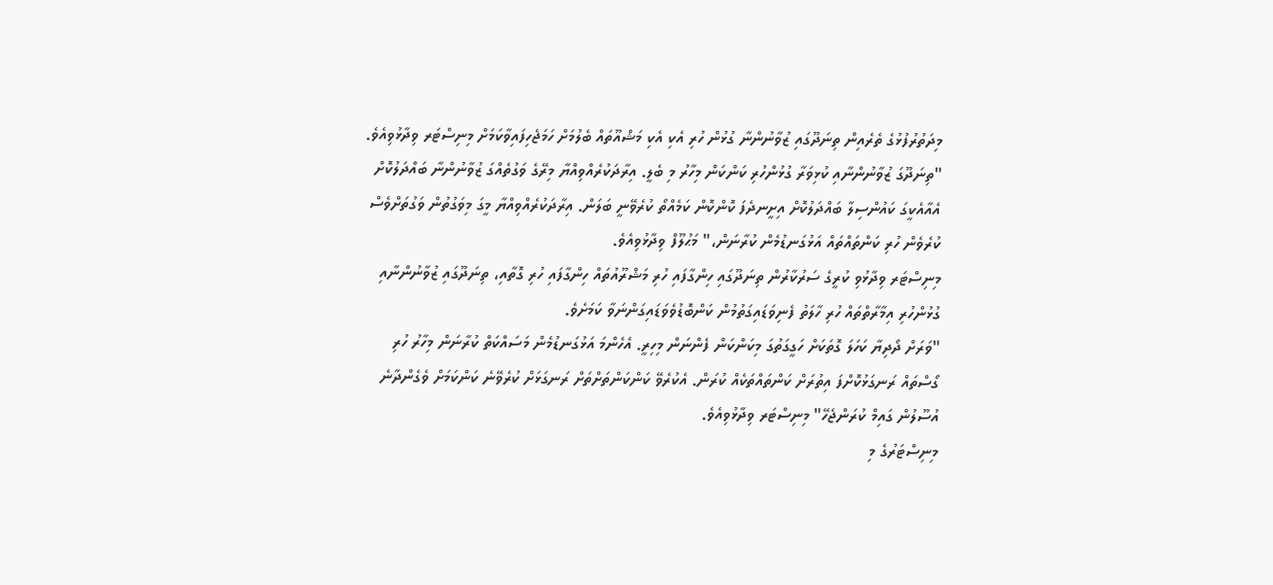މިދަތުރުފުޅުގެ ތެރެއިން ތިނަދޫގައި ޒުވާނުންނާ ގުޅުން ހުރި އެކި އެކި މަޝްއޫތައް ބެލުމަށް ހަމަޖެހިފައިވާކަމަށް މިނިސްޓަރ ވިދާޅުވިއެވެ.
"ތިނަދޫގަ ޒުވާނުންނާއި ކުޅިވަރާ ގުޅުންހުރި ކަންކަން މިހާރު މި ބެލީ. އިރާދަކުރެއްވިއްޔާ މިރޭގެ ވަގުތެއްގަ ޒުވާނުންނާ ބައްދަލުކޮށް އެއާއެކީގަ ކައުންސިލާ ބައްދަލުކޮށް އިށީނދެފަ ކޮންކޮން ކަމެއްތޯ ކުރެވޭނީ ބަލަން. އިރާދަކުރެއްވިއްޔާ މީގަ މިވަގުތުން ވަގުތަށްވެސް ކުރެވެން ހުރި ކަންތައްތައް އަޅުގަނޑުމެން ކުރާނަން،" މަޙުލޫފް ވިދާޅުވިއެވެ.
މިނިސްޓަރ ވިދާޅުވި ކުރީގެ ސަރުކާރުން ތިނަދޫގައި ހިންގާފައި ހުރި މަޝްރޫއުތައް ހިންގާފައި ހުރި ގޮތާއި، ތިނަދޫގައި ޒުވާނުންނާއި ގުޅުންހުރި އިމާރާތްތައް ހުރި ހާލަތު ފެނިވަޑައިގަތުމުން ކަންބޮޑުވެވަޑައިގަންނަވާ ކަމަށެވެ.
"ވަރަށް ދޯދިޔާ ކަހަލަ ގޮތަކަށް ހަގީގަތުގަ މިކަންކަން ފެންނަން މިހިރީ. އެހެންމަ އަޅުގަނޑުމެން މަސައްކަތް ކުރާނަން މިހާރު ހުރި ގޯސްތައް ރަނގަޅުކޮށްފަ އިތުރަށް ކަންތައްތަކެއް ކުރަން. އެކުރެވޭ ކަންކަންތަށްތަށް ރަނގަޅަށް ކުރެވޭނެ ކަންކަމަށް ވެގެންދާނެ އުސޫލުން ގައިމް ކުރަންޖެހޭ" މިނިސްޓަރ ވިދާޅުވިއެވެ.
މިނިސްޓަރުގެ މި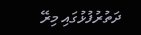ދަތުރުފުޅުގައި މިރޭ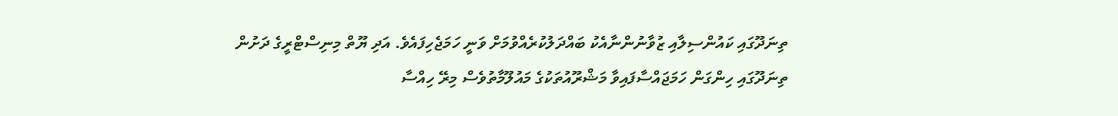ތިނަދޫގައި ކައުންސިލާއި ޒުވާނުންނާއެކު ބައްދަލުކުރެއްވުމަށް ވަނީ ހަމަޖެހިފައެވެ. އަދި ޔޫތް މިނިސްޓްރީގެ ދަށުން ތިނަދޫގައި ހިންގަން ހަމަޖައްސާފައިވާ މަޝްރޫއުތަކުގެ މައުލޫމާތުވެސް މިރޭ ހިއްސާ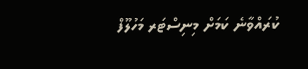ކުރައްވާނެ ކަމަށް މިނިސްޓަރ މަހުލޫފް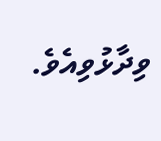ވިދާޅުވިއެވެ.